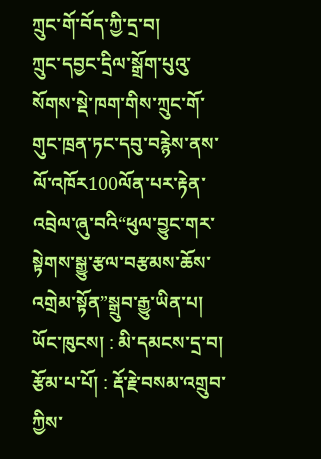ཀྲུང་གོ་བོད་ཀྱི་དྲ་བ།
ཀྲུང་དབྱང་དྲིལ་སྒྲོག་པུའུ་སོགས་སྡེ་ཁག་གིས་ཀྲུང་གོ་གུང་ཁྲན་ཏང་དབུ་བརྙེས་ནས་ལོ་འཁོར100ལོན་པར་རྟེན་འབྲེལ་ཞུ་བའི“ཕུལ་བྱུང་གར་སྟེགས་སྒྱུ་རྩལ་བརྩམས་ཆོས་འགྲེམ་སྟོན”སྒྲུབ་རྒྱུ་ཡིན་པ།
ཡོང་ཁུངས། : མི་དམངས་དྲ་བ།   རྩོམ་པ་པོ། : རྡོ་རྗེ་བསམ་འགྲུབ་ཀྱིས་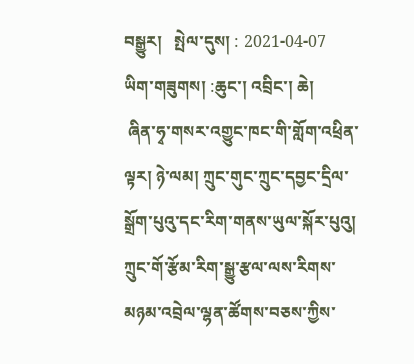བསྒྱུར།   སྤེལ་དུས། : 2021-04-07
ཡིག་གཟུགས། :ཆུང་། འབྲིང་། ཆེ།
 ཞིན་ཧྭ་གསར་འགྱུང་ཁང་གི་གློག་འཕྲིན་ལྟར། ཉེ་ལམ། ཀྲུང་གུང་ཀྲུང་དབྱང་དྲིལ་སྒྲོག་པུའུ་དང་རིག་གནས་ཡུལ་སྐོར་པུའུ། ཀྲུང་གོ་རྩོམ་རིག་སྒྱུ་རྩལ་ལས་རིགས་མཉམ་འབྲེལ་ལྷན་ཚོགས་བཅས་ཀྱིས་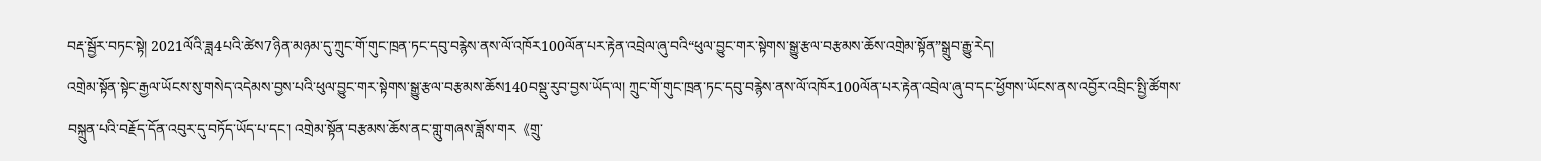བརྡ་སྦྱོར་བཏང་སྟེ། 2021ལོའི་ཟླ4པའི་ཚེས7ཉིན་མཉམ་དུ་ཀྲུང་གོ་གུང་ཁྲན་ཏང་དབུ་བརྙེས་ནས་ལོ་འཁོར100ལོན་པར་རྟེན་འབྲེལ་ཞུ་བའི“ཕུལ་བྱུང་གར་སྟེགས་སྒྱུ་རྩལ་བརྩམས་ཆོས་འགྲེམ་སྟོན”སྒྲུབ་རྒྱུ་རེད།
འགྲེམ་སྟོན་སྟེང་རྒྱལ་ཡོངས་སུ་གསེད་འདེམས་བྱས་པའི་ཕུལ་བྱུང་གར་སྟེགས་སྒྱུ་རྩལ་བརྩམས་ཆོས140བསྡུ་རུབ་བྱས་ཡོད་ལ། ཀྲུང་གོ་གུང་ཁྲན་ཏང་དབུ་བརྙེས་ནས་ལོ་འཁོར100ལོན་པར་རྟེན་འབྲེལ་ཞུ་བ་དང་ཕྱོགས་ཡོངས་ནས་འབྱོར་འབྲིང་སྤྱི་ཚོགས་བསྐྲུན་པའི་བརྗོད་དོན་འབུར་དུ་བཏོད་ཡོད་པ་དང་། འགྲེམ་སྟོན་བརྩམས་ཆོས་ནང་གླུ་གཞས་ཟློས་གར《གྲུ་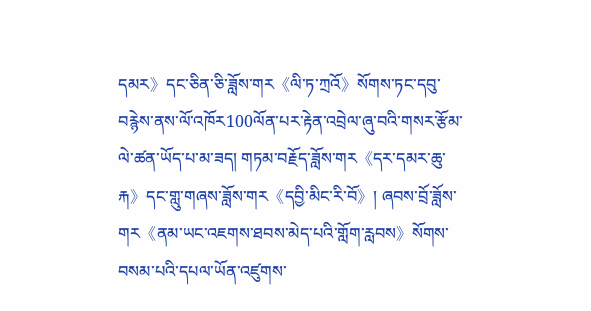དམར》དང་ཅིན་ཅི་ཟློས་གར《ལི་ཏ་ཀྲའོ》སོགས་ཏང་དབུ་བརྙེས་ནས་ལོ་འཁོར100ལོན་པར་རྟེན་འབྲེལ་ཞུ་བའི་གསར་རྩོམ་ལེ་ཚན་ཡོད་པ་མ་ཟད། གཏམ་བརྗོད་ཟློས་གར《དར་དམར་ཆུ་རྐ》དང་གླུ་གཞས་ཟློས་གར《དབྱི་མིང་རི་བོ》། ཞབས་བྲོ་ཟློས་གར《ནམ་ཡང་འཇགས་ཐབས་མེད་པའི་གློག་རླབས》སོགས་བསམ་པའི་དཔལ་ཡོན་འཛུགས་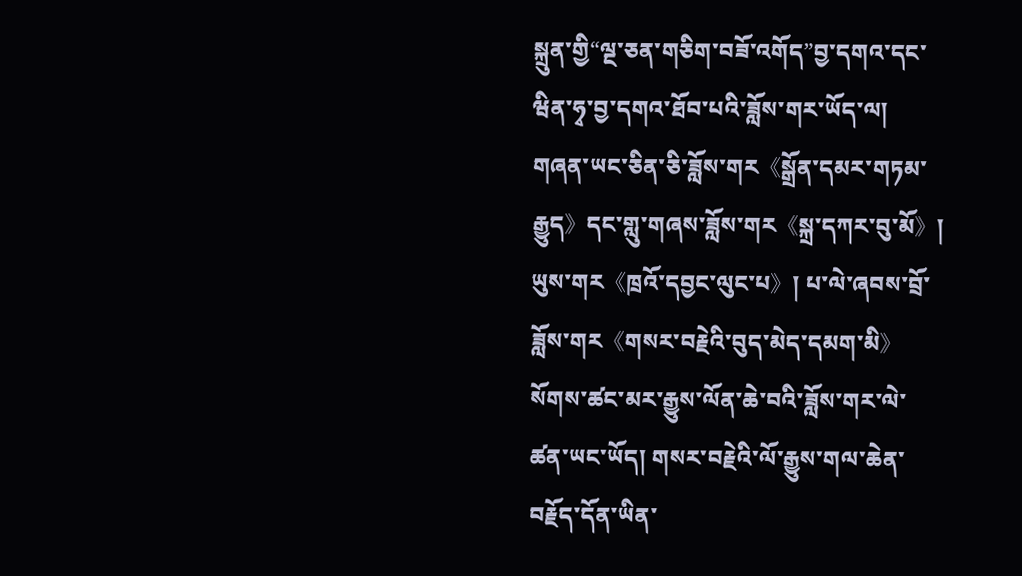སྐྲུན་གྱི“ལྔ་ཅན་གཅིག་བཟོ་འགོད”བྱ་དགའ་དང་ཝིན་ཧྭ་བྱ་དགའ་ཐོབ་པའི་ཟློས་གར་ཡོད་ལ། གཞན་ཡང་ཅིན་ཅི་ཟློས་གར《སྒྲོན་དམར་གཏམ་རྒྱུད》དང་གླུ་གཞས་ཟློས་གར《སྐྲ་དཀར་བུ་མོ》། ཡུས་གར《ཁྲའོ་དབྱང་ལུང་པ》། པ་ལེ་ཞབས་བྲོ་ཟློས་གར《གསར་བརྗེའི་བུད་མེད་དམག་མི》སོགས་ཚང་མར་རྒྱུས་ལོན་ཆེ་བའི་ཟློས་གར་ལེ་ཚན་ཡང་ཡོད། གསར་བརྗེའི་ལོ་རྒྱུས་གལ་ཆེན་བརྗོད་དོན་ཡིན་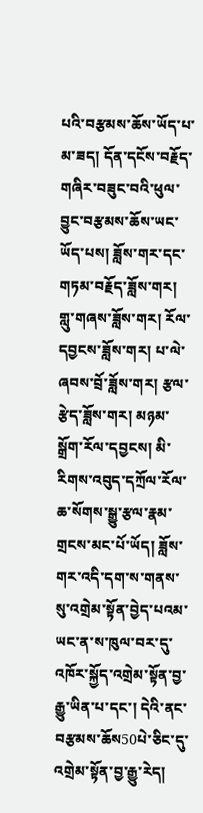པའི་བརྩམས་ཆོས་ཡོད་པ་མ་ཟད། དོན་དངོས་བརྗོད་གཞིར་བཟུང་བའི་ཕུལ་བྱུང་བརྩམས་ཆོས་ཡང་ཡོད་པས། ཟློས་གར་དང་གཏམ་བརྗོད་ཟློས་གར། གླུ་གཞས་ཟློས་གར། རོལ་དབྱངས་ཟློས་གར། པ་ལེ་ཞབས་བྲོ་ཟློས་གར། རྩལ་རྩེད་ཟློས་གར། མཉམ་སྒྲོག་རོལ་དབྱངས། མི་རིགས་འབུད་དཀྲོལ་རོལ་ཆ་སོགས་སྒྱུ་རྩལ་རྣམ་གྲངས་མང་པོ་ཡོད། ཟློས་གར་འདི་དག་ས་གནས་སུ་འགྲེམ་སྟོན་བྱེད་པའམ་ཡང་ན་ས་ཁུལ་བར་དུ་འཁོར་སྐྱོད་འགྲེམ་སྟོན་བྱ་རྒྱུ་ཡིན་པ་དང་། དེའི་ནང་བརྩམས་ཆོས50པེ་ཅིང་དུ་འགྲེམ་སྟོན་བྱ་རྒྱུ་རེད།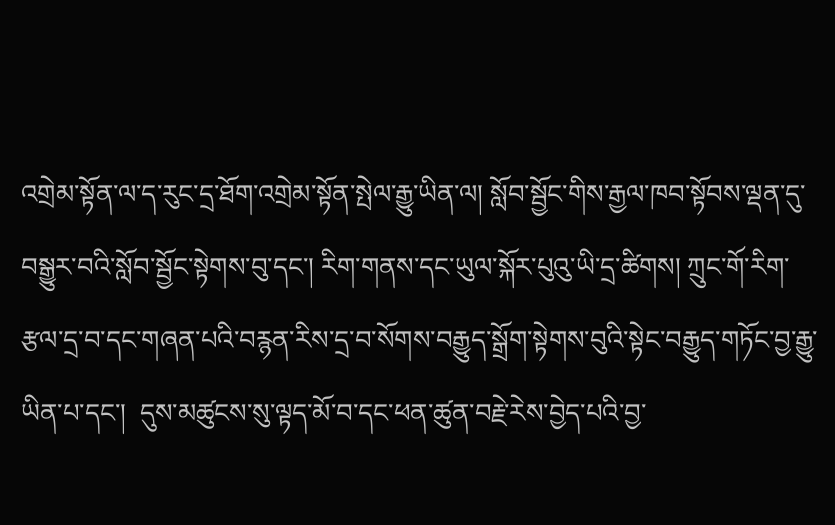འགྲེམ་སྟོན་ལ་ད་རུང་དྲ་ཐོག་འགྲེམ་སྟོན་སྤེལ་རྒྱུ་ཡིན་ལ། སློབ་སྦྱོང་གིས་རྒྱལ་ཁབ་སྟོབས་ལྡན་དུ་བསྒྱུར་བའི་སློབ་སྦྱོང་སྟེགས་བུ་དང་། རིག་གནས་དང་ཡུལ་སྐོར་པུའུ་ཡི་དྲ་ཚིགས། ཀྲུང་གོ་རིག་རྩལ་དྲ་བ་དང་གཞན་པའི་བརྙན་རིས་དྲ་བ་སོགས་བརྒྱུད་སྒྲོག་སྟེགས་བུའི་སྟེང་བརྒྱུད་གཏོང་བྱ་རྒྱུ་ཡིན་པ་དང་།  དུས་མཚུངས་སུ་ལྟད་མོ་བ་དང་ཕན་ཚུན་བརྗེ་རེས་བྱེད་པའི་བྱ་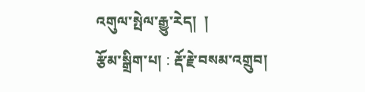འགུལ་སྤེལ་རྒྱུ་རེད།  །
རྩོམ་སྒྲིག་པ། : རྡོ་རྗེ་བསམ་འགྲུབ།